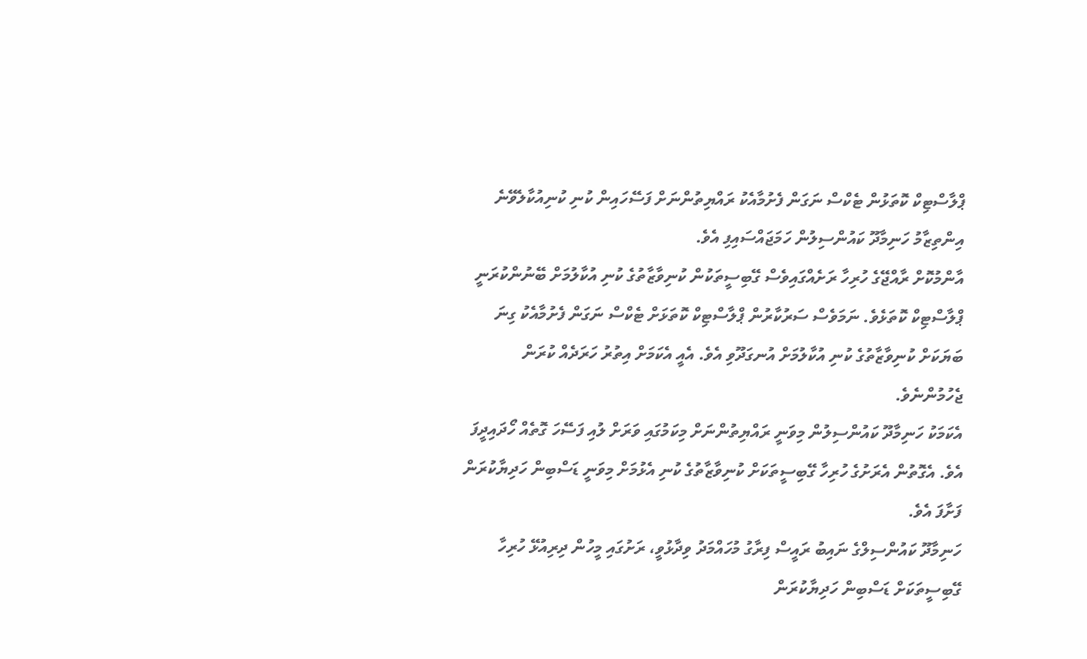ޕްލާސްޓިކް ކޮތަޅުން ޓެކްސް ނަގަން ފެށުމާއެކު ރައްޔިތުންނަށް ފަސޭހައިން ކުނި ކުނިއުކާލެވޭނެ އިންތިޒާމު ހަނިމާދޫ ކައުންސިލުން ހަމަޖައްސައިފި އެވެ.
އާންމުކޮށް ރާއްޖޭގެ ހުރިހާ ރަށެއްގައިވެސް ގޭބިސީތަކުން ކުނިވާޒާތުގެ ކުނި އުކާލުމަށް ބޭނުންކުރަނީ ޕްލާސްޓިކް ކޮތަޅެވެ. ނަމަވެސް ސަރުކާރުން ޕްލާސްޓިކް ކޮތަޅަށް ޓެކްސް ނަގަން ފެށުމާއެކު ގިނަ ބަޔަކަށް ކުނިވާޒާތުގެ ކުނި އުކާލުމަށް އުނގަދޫވި އެވެ. އެއީ އެކަމަށް އިތުރު ހަރަދެއް ކުރަން ޖެހުމުންނެވެ.
އެކަމަކު ހަނިމާދޫ ކައުންސިލުން މިވަނީ ރައްޔިތުންނަށް މިކަމުގައި ވަރަށް ލުއި ފަސޭހަ ގޮތެއް ހޯދައިދީފަ އެވެ. އެގޮތުން އެރަށުގެ ހުރިހާ ގޭބިސީތަކަށް ކުނިވާޒާތުގެ ކުނި އެޅުމަށް މިވަނީ ޑަސްބިން ހަދިޔާކުރަން ފަށާފަ އެވެ.
ހަނިމާދޫ ކައުންސިލްގެ ނައިބު ރައީސް ފިރާގު މުހައްމަދު ވިދާޅުވީ، ރަށުގައި މީހުން ދިރިއުޅޭ ހުރިހާ ގޭބިސީތަކަށް ޑަސްބިން ހަދިޔާކުރަން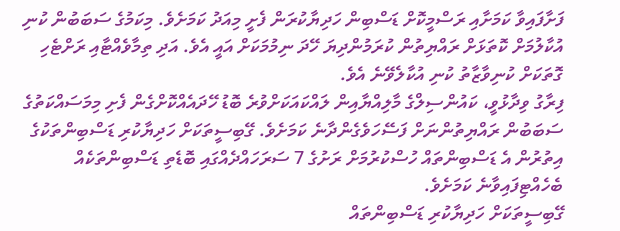ފަށާފައިވާ ކަމަށާއި ރަސްމީކޮށް ޑަސްބިން ހަދިޔާކުރަން ފެށީ މިއަދު ކަމަށެވެ. މިކަމުގެ ސަބަބުން ކުނި އުކާލުމަށް ކޮތަޅަށް ރައްޔިތުން ކުރަމުންދިޔަ ހޭދަ ނިމުމަކަށް އައީ އެވެ. އަދި ތިމާވެއްޓާއި ރަށްޓެހި ގޮތަކަށް ކުނިވާޒާތު ކުނި އުކާލެވޭނެ އެވެ.
ފިރާގު ވިދާޅުވީ، ކައުންސިލްގެ މާލިއްޔާއިން ލައްކައަކަށްވުރެ ބޮޑު ހޭދައެއްކޮށްގެން ފެށި މިމަސައްކަތުގެ ސަބަބުން ރައްޔިތުންނަށް ފަސޭހަވެގެންދާނެ ކަމަށެވެ. ގޭބިސީތަކަށް ހަދިޔާކުރި ޑަސްބިންތަކުގެ އިތުރުން އެ ޑަސްބިންތައް ހުސްކުރުމަށް ރަށުގެ 7 ސަރަހައްދެއްގައި ބޮޑެތި ޑަސްބިންތަކެއް ބެހެއްޓިފައިވާނެ ކަމަށެވެ.
ގޭބިސީތަކަށް ހަދިޔާކުރި ޑަސްބިންތައް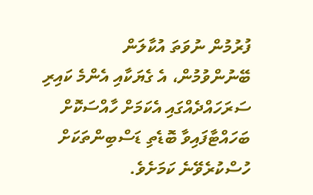ފުރުމުން ނުވަތަ އުކާލަން ބޭނުންވުމުން، އެ ގެޔަކާއި އެންމެ ކައިރި ސަރަހައްދެއްގައި އެކަމަށް ހާއްސަކޮށް ބަހައްޓާފައިވާ ބޮޑެތި ޑަސްބިންތަކަށް ހުސްކުރެވޭނެ ކަމަށެވެ.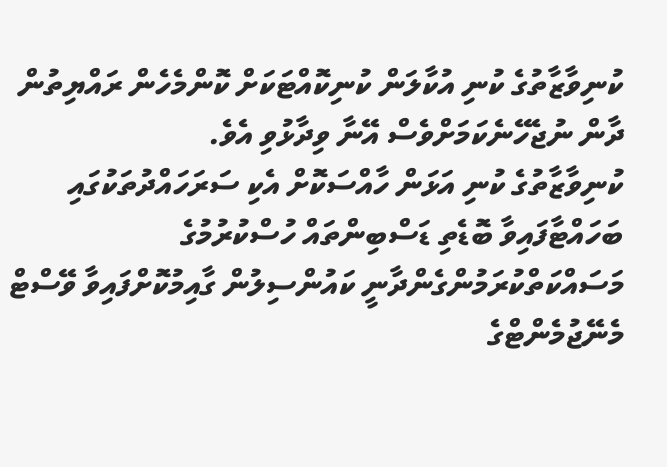ކުނިވާޒާތުގެ ކުނި އުކާލަން ކުނިކޮއްޓަކަށް ކޮންމެހެން ރައްޔިތުން ދާން ނުޖެހޭނެކަމަށްވެސް އޭނާ ވިދާޅުވި އެވެ.
ކުނިވާޒާތުގެ ކުނި އަޅަން ހާއްސަކޮށް އެކި ސަރަހައްދުތަކުގައި ބަހައްޓާފައިވާ ބޮޑެތި ޑަސްބިންތައް ހުސްކުރުމުގެ މަސައްކަތްކުރަމުންގެންދާނީ ކައުންސިލުން ގާއިމުކޮށްފައިވާ ވޭސްޓް މެނޭޖުމެންޓްގެ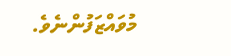މުވައްޒަފުންނެވެ.